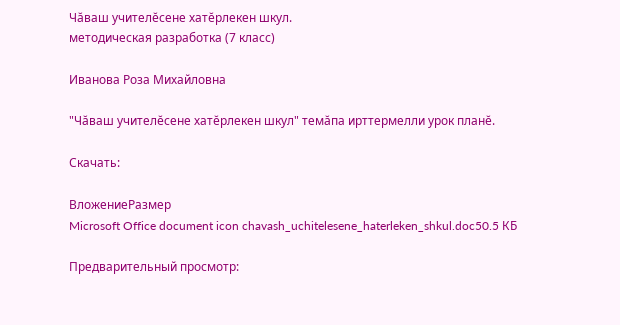Чăваш учителĕсене хатĕрлекен шкул.
методическая разработка (7 класс)

Иванова Роза Михайловна

"Чăваш учителĕсене хатĕрлекен шкул" темăпа ирттермелли урок планĕ.

Скачать:

ВложениеРазмер
Microsoft Office document icon chavash_uchitelesene_haterleken_shkul.doc50.5 КБ

Предварительный просмотр: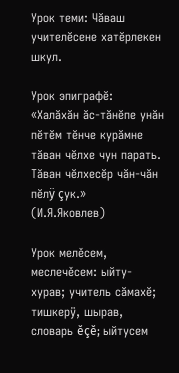Урок теми: Чăваш учителĕсене хатĕрлекен шкул.

Урок эпиграфĕ: «Халăхăн ăс-тăнĕпе унăн пĕтĕм тĕнче курăмне тăван чĕлхе чун парать. Тăван чĕлхесĕр чăн-чăн пĕлÿ çук.» (И.Я.Яковлев)

Урок мелěсем, меслечěсем: ыйту-хурав; учитель сăмахĕ; тишкерÿ, шырав, словарь ĕçĕ; ыйтусем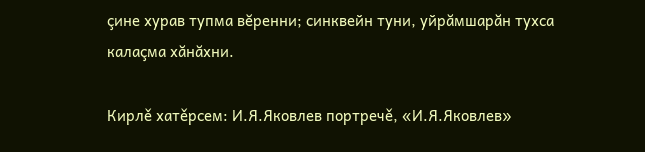çине хурав тупма вĕренни; синквейн туни, уйрăмшарăн тухса калаçма хăнăхни.

Кирлě хатěрсем: И.Я.Яковлев портречě, «И.Я.Яковлев»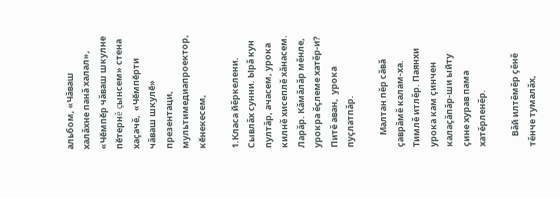альбом, «Чăваш халăхне панă халал», «Чěмпěр чăваш шкулне пěтернě çынсем» стена хаçачĕ,  «Чěмпěрти чăваш шкулě» презентаци, мультимедиапроектор, кěнекесем,

1.Класа йĕркелени. Сывлăх сунни. Ырă кун пултăр, ачасем, урока килнĕ хисеплĕ хăнасем. Ларăр. Кăмăлăр мĕнле, урокра ĕçлеме хатĕр-и? Питĕ аван,  урока пуçлатпăр.

      Малтан пĕр сăвă çаврăмĕ калам-ха. Тимлĕ итлĕр. Паянхи урока кам çинчен калаçăпăр-ши ыйту çине хурав пама хатĕрленĕр.

     Вăй илтĕмĕр çĕнĕ тĕнче тумалăх,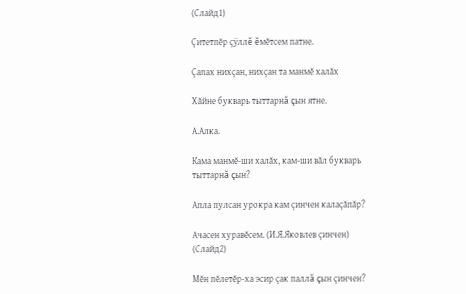(Слайд1)

Çитетпĕр çÿллĕ ĕмĕтсем патне.

Çапах нихçан, нихçан та манмĕ халăх

Хăйне букварь тыттарнă çын ятне.

А.Алка.

Кама манмĕ-ши халăх, кам-ши вăл букварь тыттарнă çын?

Апла пулсан урокра кам çинчен калаçăпăр?

Ачасен хуравĕсем. (И.Я.Яковлев çинчен)    (Слайд2)

Мĕн пĕлетĕр-ха эсир çак паллă çын çинчен?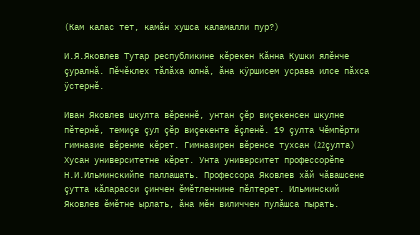(Кам калас тет, камăн хушса каламалли пур?)

И.Я.Яковлев Тутар республикине кĕрекен Кăнна Кушки ялĕнче çуралнă. Пĕчĕклех тăлăха юлнă, ăна кÿршисем усрава илсе пăхса ÿстернĕ.

Иван Яковлев шкулта вĕреннĕ, унтан çĕр виçекенсен шкулне пĕтернĕ, темиçе çул çĕр виçекенте ĕçленĕ. 19 çулта Чĕмпĕрти гимназие вĕренме кĕрет. Гимназирен вĕренсе тухсан (22çулта) Хусан университетне кĕрет. Унта университет профессорĕпе Н.И.Ильминскийпе паллашать. Профессора Яковлев хăй чăвашсене çутта кăларасси çинчен ĕмĕтленнине пĕлтерет. Ильминский Яковлев ĕмĕтне ырлать, ăна мĕн виличчен пулăшса пырать.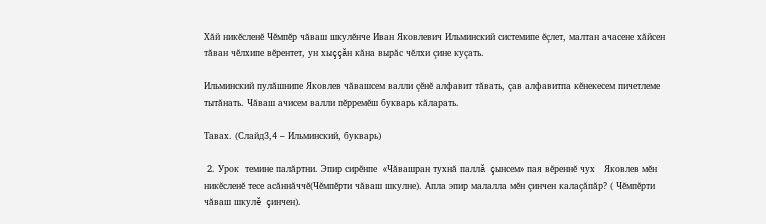Хăй никĕсленĕ Чĕмпĕр чăваш шкулĕнче Иван Яковлевич Ильминский системипе ĕçлет, малтан ачасене хăйсен тăван чĕлхипе вĕрентет, ун хыççăн кăна вырăс чĕлхи çине куçать.

Ильминский пулăшнипе Яковлев чăвашсем валли çĕнĕ алфавит тăвать, çав алфавитпа кĕнекесем пичетлеме тытăнать. Чăваш ачисем валли пĕрремĕш букварь кăларать.

Тавах. (Слайд3,4 – Ильминский, букварь)

 2. Урок  темине палăртни. Эпир сирĕнпе  «Чăвашран тухнă паллă çынсем» пая вĕреннĕ чух   Яковлев мĕн никĕсленĕ тесе асăннăччĕ(Чĕмпĕрти чăваш шкулне). Апла эпир малалла мĕн çинчен калаçăпăр? ( Чĕмпĕрти чăваш шкулĕ çинчен).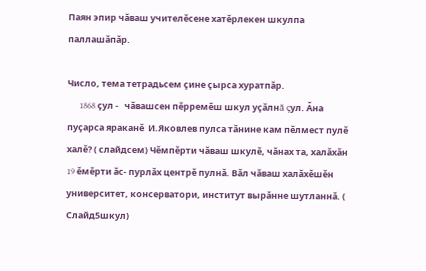Паян эпир чăваш учителĕсене хатĕрлекен шкулпа паллашăпăр.

Число, тема тетрадьсем çине çырса хуратпăр.
      1868 çул -   чăвашсен пĕрремĕш шкул уçăлнă çул. Ăна пуçарса яраканĕ  И.Яковлев пулса тăнине кам пĕлмест пулĕ халĕ? ( слайдсем) Чĕмпĕрти чăваш шкулĕ, чăнах та, халăхăн 19 ĕмĕрти ăс- пурлăх центрĕ пулнă. Вăл чăваш халăхĕшĕн университет, консерватори, институт вырăнне шутланнă. (
Слайд5шкул)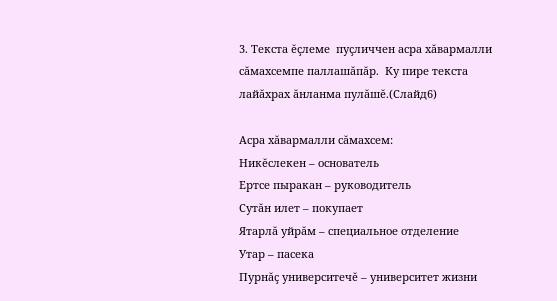3. Текста ĕçлеме  пуçличчен асра хăвармалли сăмахсемпе паллашăпăр.  Ку пире текста лайăхрах ăнланма пулăшĕ.(Слайд6)

Асра хăвармалли сăмахсем:
Никĕслекен – основатель
Ертсе пыракан – руководитель
Сутăн илет – покупает
Ятарлă уйрăм – специальное отделение
Утар – пасека
Пурнăç университечĕ – университет жизни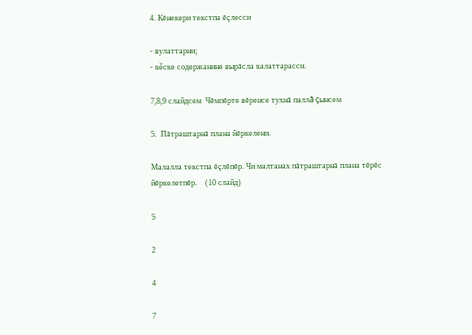4. Кĕнекери текстпа ĕçлесси

- вулаттарни;
- кěске содержанине вырăсла калаттарасси.

7,8,9 слайдсем  Чĕмпĕрте вĕренсе тухнă паллă çынсем

5.  Пăтраштарнă плана йĕркелени.

Малалла текстпа ĕçлĕпĕр. Чи малтанах пăтраштарнă плана тĕрĕс йĕркелетпĕр.    (10 слайд)

5

2

4

7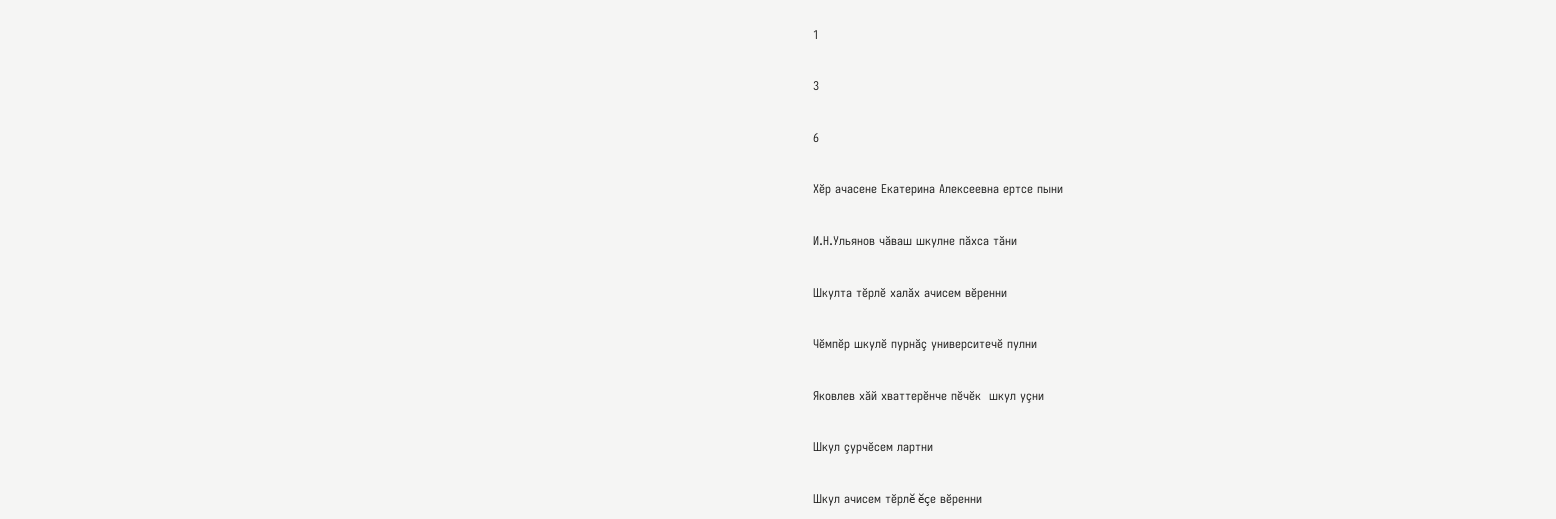1

3

6

Хĕр ачасене Екатерина Алексеевна ертсе пыни

И.Н.Ульянов чăваш шкулне пăхса тăни

Шкулта тĕрлĕ халăх ачисем вĕренни

Чĕмпĕр шкулĕ пурнăç университечĕ пулни

Яковлев хăй хваттерĕнче пĕчĕк  шкул уçни

Шкул çурчĕсем лартни

Шкул ачисем тĕрлĕ ĕçе вĕренни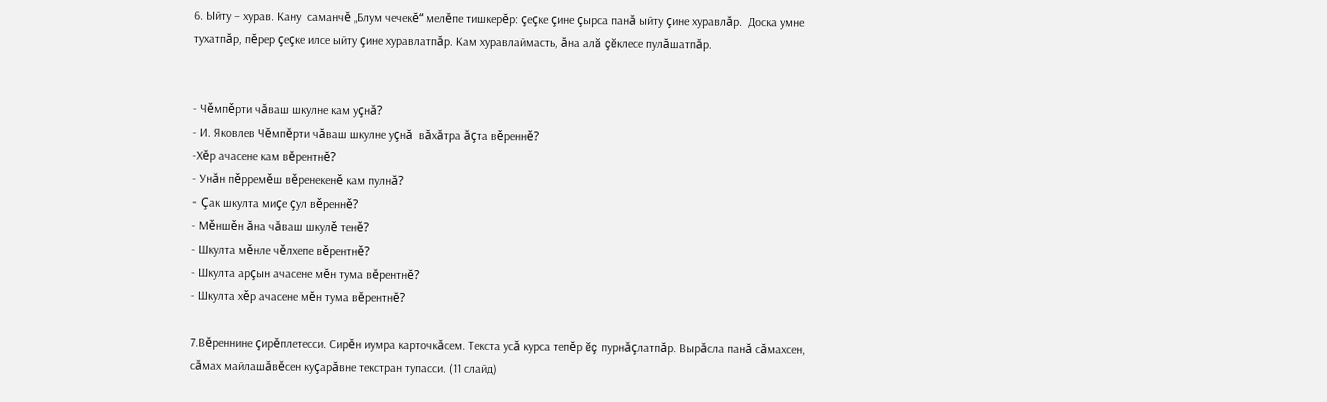6. Ыйту – хурав. Кану  саманчĕ „Блум чечекĕ“ мелĕпе тишкерĕр: çеçке çине çырса панă ыйту çине хуравлăр.  Доска умне тухатпăр, пĕрер çеçке илсе ыйту çине хуравлатпăр. Кам хуравлаймасть, ăна алă çĕклесе пулăшатпăр.


- Чěмпěрти чăваш шкулне кам уçнă?
- И. Яковлев Чĕмпĕрти чăваш шкулне уçнă  вăхăтра ăçта вěреннě?
-Хĕр ачасене кам вĕрентнĕ?
- Унăн пěрремěш вěренекенě кам пулнă?
- Çак шкулта миçе çул вěреннě?
- Мěншěн ăна чăваш шкулě тенě?
- Шкулта мěнле чěлхепе вěрентнě?
- Шкулта арçын ачасене мĕн тума вĕрентнĕ?
- Шкулта хěр ачасене мĕн тума вĕрентнĕ?

7.Вĕреннине çирĕплетесси. Сирĕн иумра карточкăсем. Текста усă курса тепĕр ĕç пурнăçлатпăр. Вырăсла панă сăмахсен, сăмах майлашăвĕсен куçарăвне текстран тупасси. (11 слайд)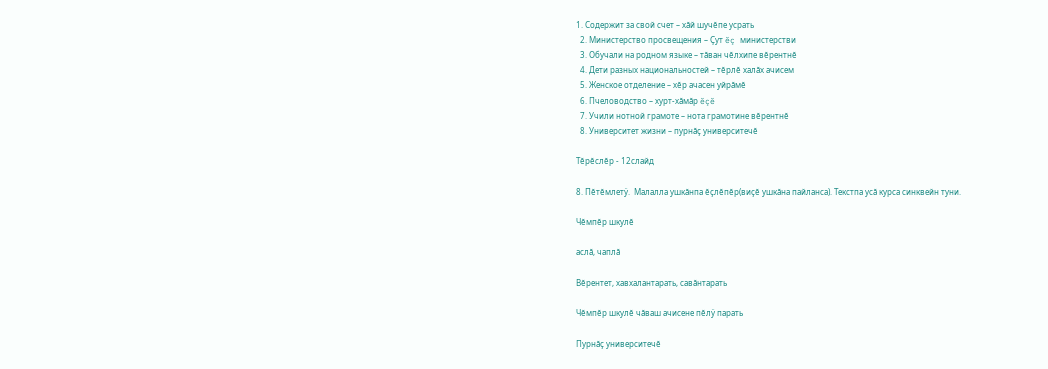1. Содержит за свой счет – хăй шучĕпе усрать
  2. Министерство просвещения – Çут ĕç министерстви
  3. Обучали на родном языке – тăван чĕлхипе вĕрентнĕ
  4. Дети разных национальностей – тĕрлĕ халăх ачисем
  5. Женское отделение – хĕр ачасен уйрăмĕ
  6. Пчеловодство – хурт-хăмăр ĕçĕ
  7. Учили нотной грамоте – нота грамотине вĕрентнĕ
  8. Университет жизни – пурнăç университечĕ

Тĕрĕслĕр - 12слайд

8. Пĕтĕмлетÿ.  Малалла ушкăнпа ĕçлĕпĕр(виçĕ ушкăна пайланса). Текстпа усă курса синквейн туни.

Чĕмпĕр шкулĕ

аслă, чаплă

Вĕрентет, хавхалантарать, савăнтарать

Чĕмпĕр шкулĕ чăваш ачисене пĕлÿ парать

Пурнăç университечĕ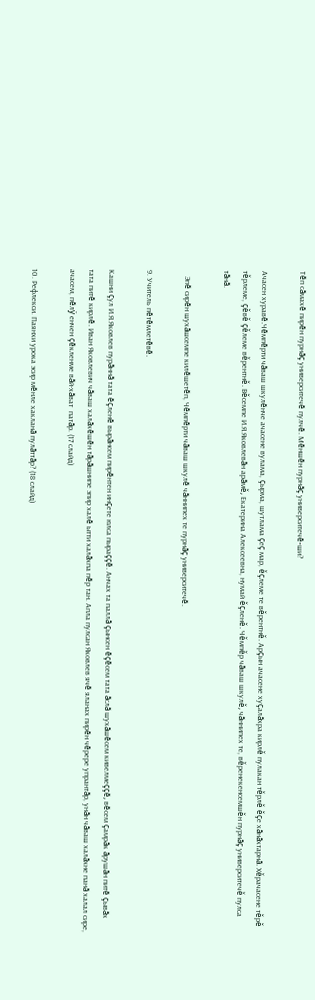Тĕп сăмахĕ пирĕн пурнăç университечĕ пулчĕ. Мĕншĕн пурнăç университечĕ-ши?

Ачасен хуравĕ.Чĕмпĕрти чăваш шкулĕнче ачасене вулама, çырма, шутлама çеç мар, ěçлеме те вěрентнě. Арçын ачасене хуçалăхра кирлě пулакан тěрлě ěçе хăнăхтарнă. Хěрачасене тěрě тěрлеме, çěвě çěлеме вěрентнě. Вěсемпе И.Я.Яковлевăн арăмě, Екатерина Алексеевна, нумай ěçленě. Чěмпěр чăваш шкулě, чăннипех те, вěренекенсемшěн пурнăç университечě пулса тăнă.

   Эпĕ сирĕн шухăшсемпе килĕшетĕп, Чĕмпĕрти чăваш шкулĕ чăннипех те пурнăç университечĕ.

9. Учитель пĕтĕмлетĕвĕ.

Кашни çул И.Я.Яковлев пурăннă тата ĕçленĕ вырăнсем пирĕнтен инçете юлса пыраççĕ. Анчах та паллă çынсен ĕçĕсем тата ăслă шухăшĕсем кивелмеççĕ, вĕсем çамрăк ăрушăн питĕ çывăх тата питĕ кирлĕ. Иван Яковлевич чăваш халăхĕшĕн тăрăшнипе эпир халĕ ытти халăхпа пĕр тан. Апла пулсан Яковлев ячĕ яланах пирĕн чĕрере упрантăр, унăн чăваш халăхне панă халал сире, ачасем, пĕлÿ енчен çĕкленме вăй-хăват  патăр. (17 слайд)

10. Рефлекси. Паянхи урока эсир мĕнле хакланă пулăттăр? (18 слайд)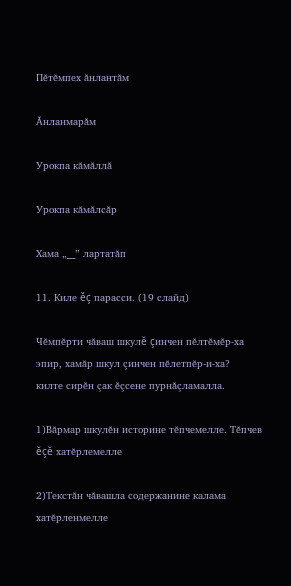Пĕтĕмпех ăнлантăм

Ăнланмарăм

Урокпа кăмăллă

Урокпа кăмăлсăр

Хама „__” лартатăп

11. Киле ěç парасси. (19 слайд)

Чĕмпĕрти чăваш шкулĕ çинчен пĕлтĕмĕр-ха эпир, хамăр шкул çинчен пĕлетпĕр-и-ха?
килте сирĕн çак ĕçсене пурнăçламалла.

1)Вăрмар шкулĕн историне тĕпчемелле. Тĕпчев ĕçĕ хатĕрлемелле

2)Текстăн чăвашла содержанине калама хатĕрленмелле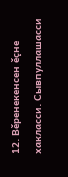12. Вěренекенсен ěçне хакласси. Сывпуллашасси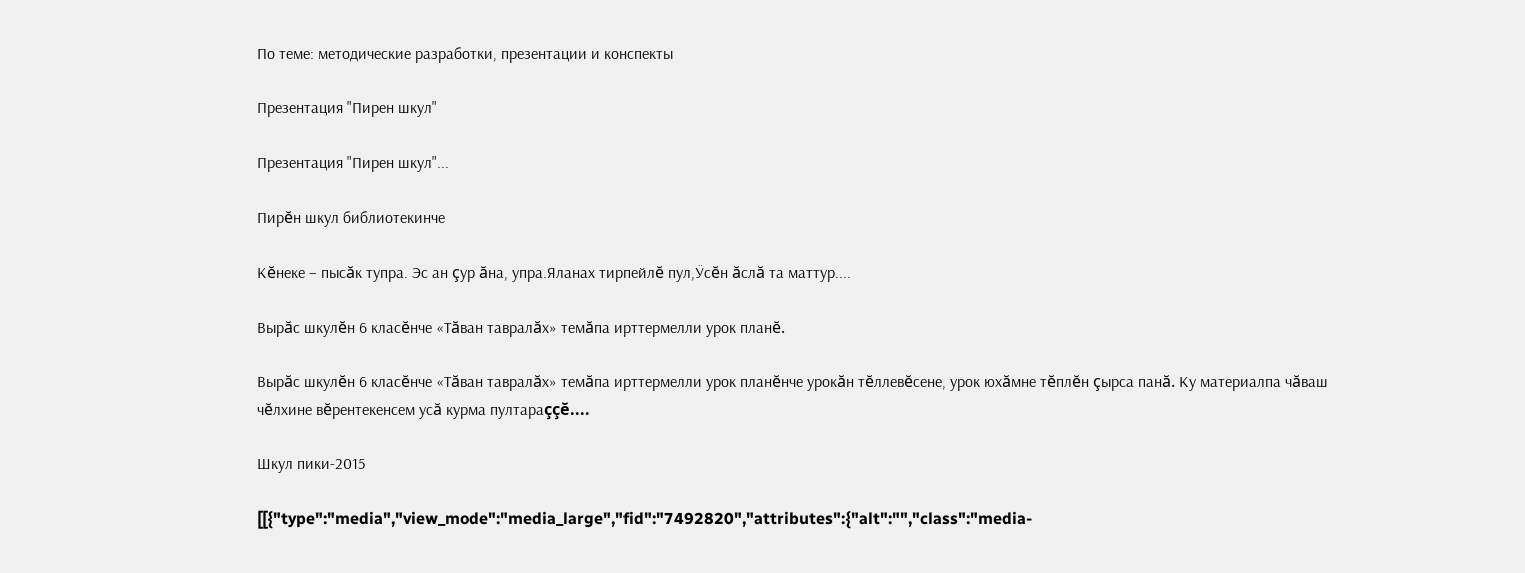По теме: методические разработки, презентации и конспекты

Презентация "Пирен шкул"

Презентация "Пирен шкул"...

Пирĕн шкул библиотекинче

Кĕнеке – пысăк тупра. Эс ан çур ăна, упра.Яланах тирпейлĕ пул,Ӱсĕн ăслă та маттур....

Вырăс шкулĕн 6 класĕнче «Тăван тавралăх» темăпа ирттермелли урок планĕ.

Вырăс шкулĕн 6 класĕнче «Тăван тавралăх» темăпа ирттермелли урок планĕнче урокăн тĕллевĕсене, урок юхăмне тĕплĕн çырса панă. Ку материалпа чăваш чĕлхине вĕрентекенсем усă курма пултараççĕ....

Шкул пики-2015

[[{"type":"media","view_mode":"media_large","fid":"7492820","attributes":{"alt":"","class":"media-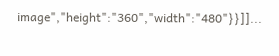image","height":"360","width":"480"}}]]...